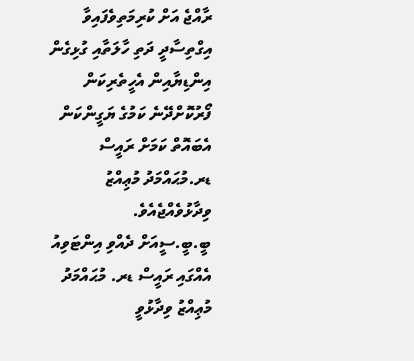ރާއްޖެ އަށް ކުރިމަތިވެފައިވާ އިގްތިސާދީ ދަތި ހާލަތާއި ގުޅިގެން އިންޑިޔާއިން އެހީތެރިކަން ފޯރުކޮށްދޭނެ ކަމުގެ ޔަގީންކަން އެބައޮތް ކަމަށް ރައީސް ޑރ.މުޙައްމަދު މުޢިއްޒު ވިދާޅުވެއްޖެއެވެ.
ބީ.ބީ.ސީއަށް ދެއްވި އިންޓަވިއު އެއްގައި ރައީސް ޑރ. މުޙައްމަދު މުޢިއްޒު ވިދާޅުވީ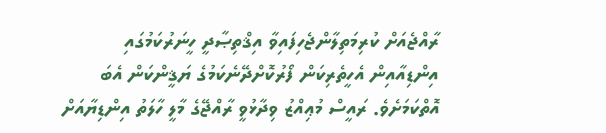ރާއްޖެއަށް ކުރިމަތިލާންޖެހިފައިވާ އިޤްތިޞާދީ ހީނަރުކަމުގައި އިންޑިއާއިން އެހީތެރިކަން ފޯރުކޮށްދޭނެކަމުގެ ޔަޤީންކަން އެބަ އޮތްކަމަށެވެ. ރައީސް މުޢިއްޒު ވިދާޅުވީ ރާއްޖޭގެ މާލީ ހާލަތު އިންޑިޔާއަށް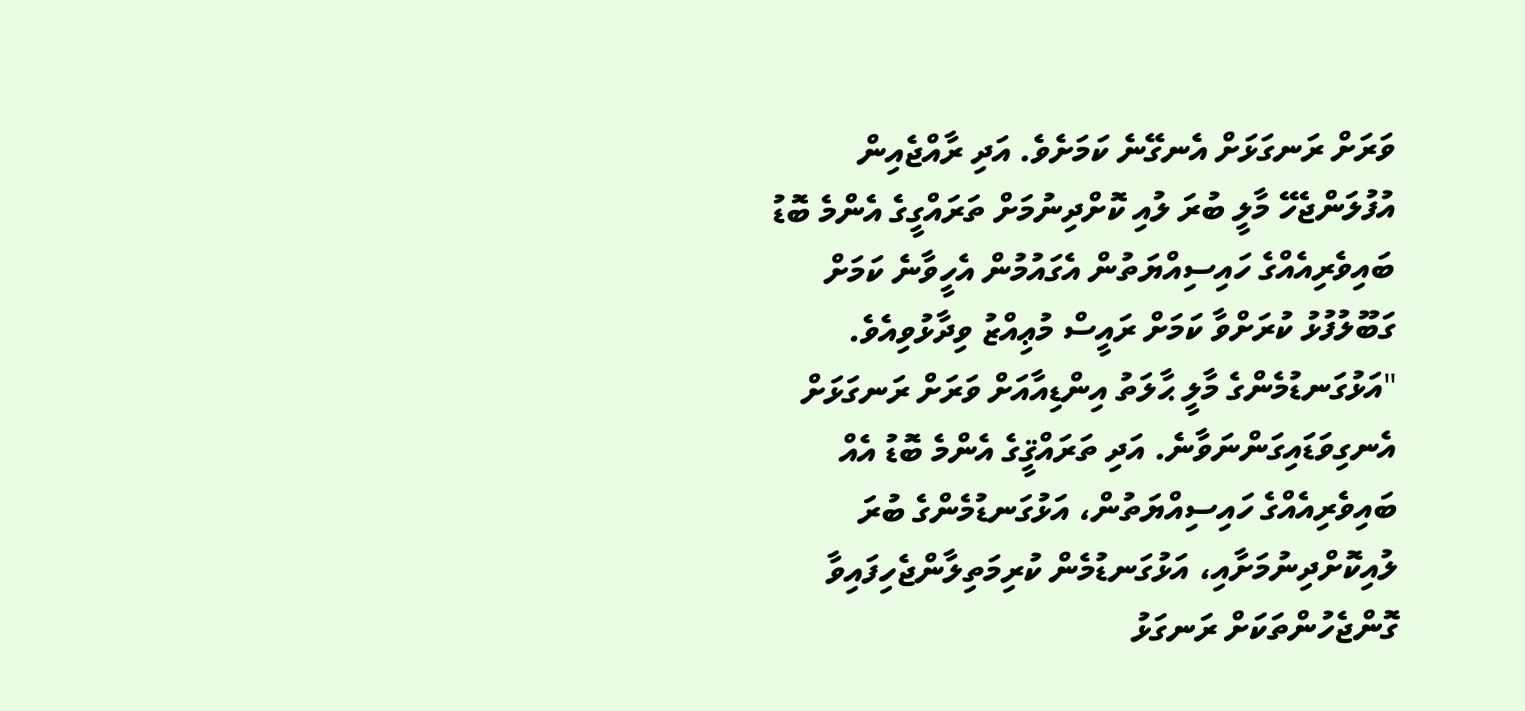ވަރަށް ރަނގަޅަށް އެނގޭނެ ކަމަށެވެ. އަދި ރާއްޖެއިން އުފުލަންޖެހޭ މާލީ ބުރަ ލުއި ކޮށްދިނުމަށް ތަރައްގީގެ އެންމެ ބޮޑު ބައިވެރިއެއްގެ ހައިސިއްޔަތުން އެގައުމުން އެހީވާނެ ކަމަށް ގަބޫލުފުޅު ކުރަށްވާ ކަމަށް ރައީސް މުޢިއްޒު ވިދާޅުވިއެވެ.
"އަޅުގަނޑުމެންގެ މާލީ ޙާލަތު އިންޑިއާއަށް ވަރަށް ރަނގަޅަށް އެނގިވަޑައިގަންނަވާނެ. އަދި ތަރައްޤީގެ އެންމެ ބޮޑު އެއް ބައިވެރިއެއްގެ ހައިސިއްޔަތުން، އަޅުގަނޑުމެންގެ ބުރަ ލުއިކޮށްދިނުމަށާއި، އަޅުގަނޑުމެން ކުރިމަތިލާންޖެހިފައިވާ ގޮންޖެހުންތަކަށް ރަނގަޅު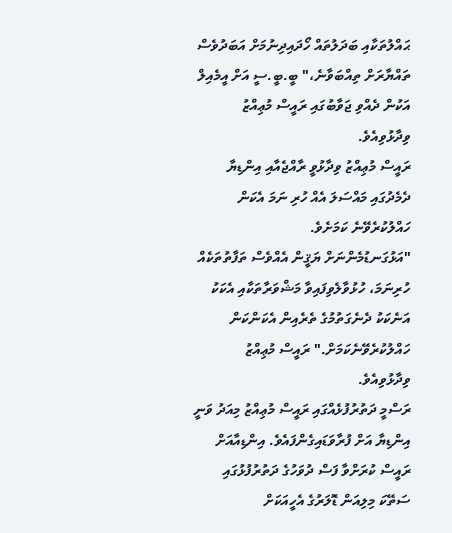ޙައްލުތަކާއި ބަދަލުތައް ހޯދައިދިނުމަށް އަބަދުވެސް ތައްޔާރަށް ތިއްބަވާނެ،" ބީ.ބީ.ސީ އަށް އީމެއިލް އަކުން ދެއްވި ޖަވާބުގައި ރައީސް މުޢިއްޒު ވިދާޅުވިއެވެ.
ރައީސް މުޢިއްޒު ވިދާޅުވީ ރާއްޖެއާއި އިންޑިޔާ ދެމެދުގައި މައްސަލަ އެއް ހުރި ނަމަ އެކަން ހައްލުކުރެވޭނެ ކަމަށެވެ.
"އަޅުގަނޑުމެންނަށް ޔަޤީން އެއްވެސް ތަފާތުތަކެއް ހުރިނަމަ، ހުޅުވާލެވިފައިވާ މަޝްވަރާތަކާއި އެކަކު އަނެކަކު ދެނެގަތުމުގެ ތެރެއިން އެކަންކަން ހައްލުކުރެވޭނެކަމަށް." ރައީސް މުޢިއްޒު ވިދާޅުވިއެވެ.
ރަސްމީ ދަތުރުފުޅެއްގައި ރައީސް މުޢިއްޒު މިއަދު ވަނީ އިންޑިޔާ އަށް ފުރާވަޑައިގެންފައެވެ. އިންޑިއާއަށް ރައީސް ކުރަށްވާ ފަސް ދުވަހުގެ ދަތުރުފުޅުގައި ސަތޭކަ މިލިއަން ޑޮލަރުގެ އެހީއަކަށް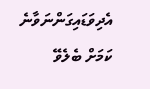އެދިވަޑައިގަންނަވާނެ ކަމަށް ބެލެވޭ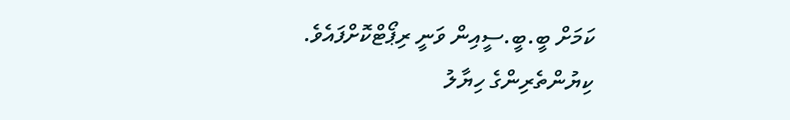ކަމަށް ބީ.ބީ.ސީއިން ވަނީ ރިޕޯޓްކޮށްފައެވެ.
ކިޔުންތެރިންގެ ހިޔާލު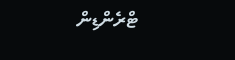ޓްރެންޑިން